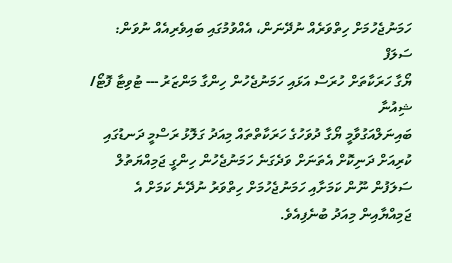ހަމަނުޖެހުމަށް ހިތްވަރެއް ނުދޭނަން، އެއްވުމުގައި ބައިވެރިއެއް ނުވަން: ސަލަފް
ޔޯގާ ހަރަކާތަށް ހުރަސް އަޅައި ހަމަނުޖެހުން ހިންގާ މަންޒަރު --- ޓުވިޓާ ފޮޓޯ/ ޝިއުނާ
ބައިނަލްއަގުވާމީ ޔޯގާ ދުވަހުގެ ހަރަކާތްތައް މިއަދު ގަލޮޅު ރަސްމީ ދަނޑުގައި ކުރިއަށް ދަނިކޮށް އެތަނަށް ވަދެގަނެ ހަމަނުޖެހުން ހިންގީ ޖަމިއްޔަތުލް ސަލަފުން ނޫން ކަމަށާއި ހަމަނުޖެހުމަށް ހިތްވަރު ނުދޭނެ ކަމަށް އެ ޖަމިއްޔާއިން މިއަދު ބުނެފިއެވެ.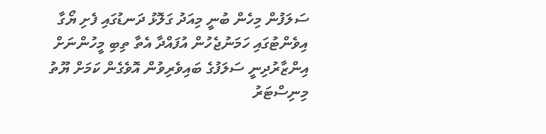ސަލަފުން މިހެން ބުނީ މިއަދު ގަލޮޅު ދަނޑުގައި ފެށި ޔޯގާ އިވެންޓުގައި ހަމަނުޖެހުން އުފައްދާ އެތާ ތިބި މީހުންނަށް އިންޒާރުދިނީ ސަލަފުގެ ބައިވެރިވުން އޮވެގެން ކަމަށް ޔޫތު މިނިސްޓަރު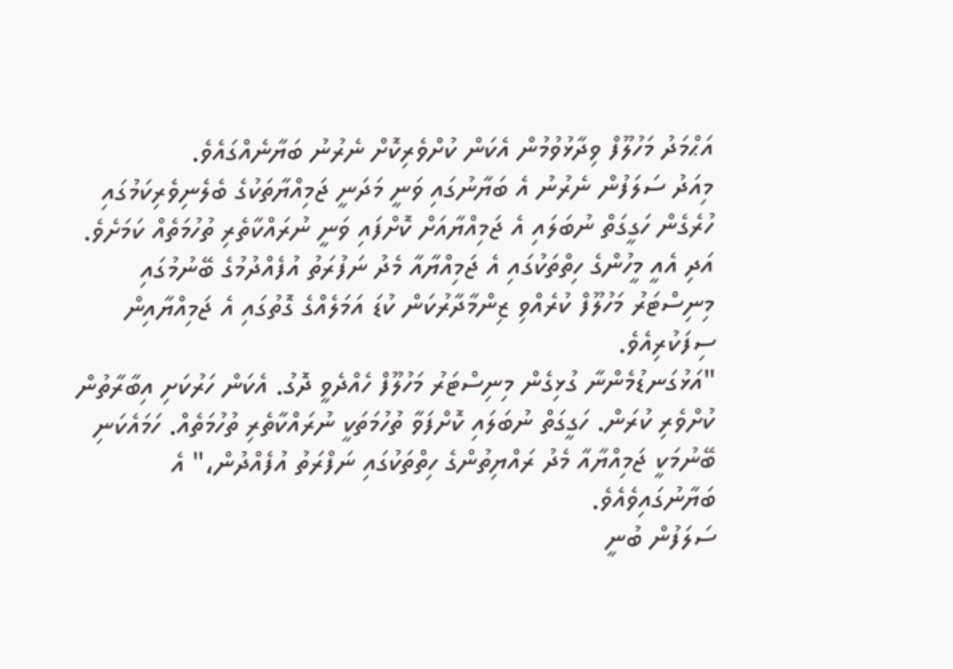އަޙްމަދު މަހުލޫފް ވިދާޅުވުމުން އެކަން ކުށްވެރިކޮށް ނެރުނު ބަޔާނެއްގައެވެ.
މިއަދު ސަލަފުން ނެރުނު އެ ބަޔާނުގައި ވަނީ މަދަނީ ޖަމިއްޔާތަކުގެ ބެލެނިވެރިކަމުގައި ހުރެގެން ހަގީގަތް ނުބަލައި އެ ޖަމިއްޔާއަށް ކޮށްފައި ވަނީ ނުރައްކާތެރި ތުހުމަތެއް ކަމަށެވެ. އަދި އެއީ މީހުންގެ ހިތްތަކުގައި އެ ޖަމިއްޔާއާ މެދު ނަފުރަތު އުފެއްދުމުގެ ބޭނުމުގައި މިނިސްޓަރު މަހުލޫފް ކުރެއްވި ޒިންމާދާރުކަން ކުޑަ އަމަލެއްގެ ގޮތުގައި އެ ޖަމިއްޔާއިން ސިފަކުރިއެވެ.
"އަޅުގަނޑުމެންނާ ގުޅިގެން މިނިސްޓަރު މަހުލޫފް ހެއްދެވީ ދޮގު. އެކަން ހަރުކަށި އިބާރާތުން ކުށްވެރި ކުރަން. ހަގީގަތް ނުބަލައި ކޮށްފަވާ ތުހުމަތަކީ ނުރައްކާތެރި ތުހުމަތެއް. ހަމައެކަނި ބޭނުމަކީ ޖަމިއްޔާއާ މެދު ރައްޔިތުންގެ ހިތްތަކުގައި ނަފްރަތު އުފެއްދުން،" އެ ބަޔާނުގައިވެއެވެ.
ސަލަފުން ބުނީ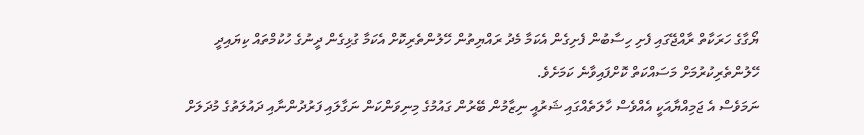ޔޯގާގެ ހަރަކާތް ރާއްޖޭގައި ފެށި ހިސާބުން ފެށިގެން އެކަމާ މެދު ރައްޔިތުން ހޭލުންތެރިކޮށް އެކަމާ ގުޅިގެން ދީނުގެ ހުކުމްތައް ކިޔައިދީ ހޭލުންތެރިކުރުމަށް މަސައްކަތް ކޮށްފައިވާނެ ކަމަށެވެ.
ނަމަވެސް އެ ޖަމިއްޔާއަކީ އެއްވެސް ހާލަތެއްގައި ޝަރުއީ ނިޒާމުން ބޭރުން ގައުމުގެ މިނިވަންކަން ނަގާލައި ފަރުދުންނާއި ދައުލަތުގެ މުދަލަށް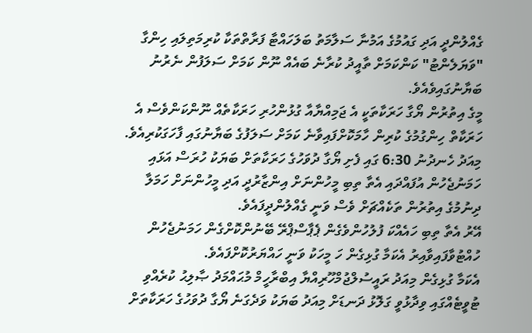ގެއްލުންދީ އަދި ގައުމުގެ އަމުނާ ސަލާމަތު ބަލަހައްޓާ ފަރާތްތަކާ ކުރިމަތިލައި ހިންގާ "ވަޔަލެންޓު" ކަންކަމަށް ތާއީދު ކުރާނެ ބައެއް ނޫން ކަމަށް ސަލަފުން ނެރުނު ބަޔާނުގައިވެއެވެ.
މީގެ އިތުރުން ޔޯގާ ހަރަކާތަކީ އެ ޖަމިއްޔާއާ ގުޅުންހުރި ހަރަކާތެއް ނޫންކަންވެސް އެ ހަރަކާތް ހިންގުމުގެ ކުރިން ހާމަކޮށްފައިވާނެ ކަމަށް ސަލަފުގެ ބަޔާނުގައި ފާހަގަކުރިއެވެ.
މިއަދު ހެނދުނު 6:30 ގައި ފެށި ޔޯގާ ދުވަހުގެ ހަރަކާތަށް ބަޔަކު ހުރަސް އަޅައި ހަމަނުޖެހުން އުފައްދައި އެތާ ތިބި މީހުންނަށް އިންޒާރުދީ އަދި މީހުންނަށް ހަމަލާ ދިނުމުގެ އިތުރުން ތަކެއްޗަށް ވެސް ވަނީ ގެއްލުންދީފައެވެ.
އޭރު އެތާ ތިބި ހައެއްކަ ފުލުހުންވެގެން ޕެޕާސްޕްރޭ ބޭނުންކޮށްގެން ހަމަނުޖެހުން ހުއްޓުވާފައިވާއިރު އެކަމާ ގުޅިގެން ހަ މީހަކު ވަނީ ހައްޔަރުކޮށްފައެވެ.
އެކަމާ ގުޅިގެން މިއަދު ރައީސުލްޖުމްހޫރިއްޔާ އިބްރާހީމް މުޙައްމަދު ޞާލިޙު ކުރެއްވި ޓުވީޓެއްގައި ވިދާޅުވީ ގަލޮޅު ދަނޑަށް މިއަދު ބަޔަކު ވަދެގަނެ ޔޯގާ ދުވަހުގެ ހަރަކާތަށް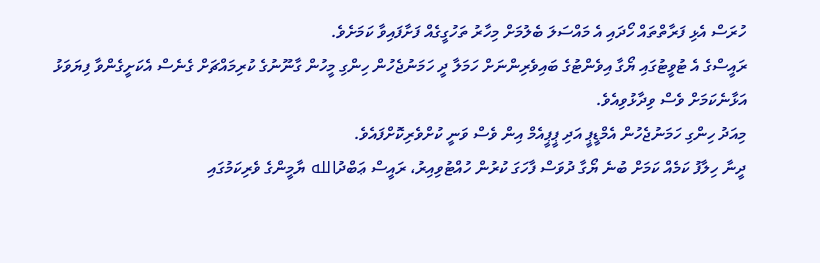ހުރަސް އެޅި ފަރާތްތައް ހޯދައި އެ މައްސަލަ ބެލުމަށް މިހާރު ތަހުގީގެއް ފަށާފައިވާ ކަމަށެވެ.
ރައީސްގެ އެ ޓުވީޓުގައި ޔޯގާ އިވެންޓުގެ ބައިވެރިންނަށް ހަމަލާ ދީ ހަމަނުޖެހުން ހިންގި މީހުން ގާނޫނުގެ ކުރިމައްޗަށް ގެނެސް އެކަށީގެންވާ ފިޔަވަޅު އަޅާނެކަމަށް ވެސް ވިދާޅުވިއެވެ.
މިއަދު ހިންގި ހަމަނުޖެހުން އެމްޑީޕީ އަދި ޕީޕީއެމް އިން ވެސް ވަނީ ކުށްވެރިކޮށްފައެވެ.
ދީނާ ހިލާފު ކަމެއް ކަމަށް ބުނެ ޔޯގާ ދުވަސް ފާހަގަ ކުރުން ހުއްޓުވިއިރު، ރައީސް ޢަބްދުالله ޔާމީންގެ ވެރިކަމުގައި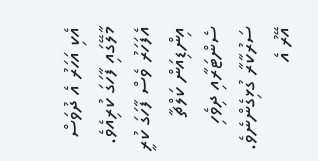އެކި އަހަރު އެ ދުވަސް މާލޭގައި ފާހަގަ ކުރިއެވެ. އެފަހަރު ވެސް ފާހަގަ ކުރީ އިންޑިއަން ކަލްޗާ ސެންޓަރާއި ދިވެހި ސަރުކާރާ ގުޅިގެންނެވެ. އޭރު އެ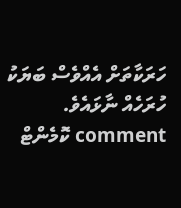ހަރަކާތަށް އެއްވެސް ބަޔަކު ހުރަހެއް ނާޅައެވެ.
comment ކޮމެންޓް